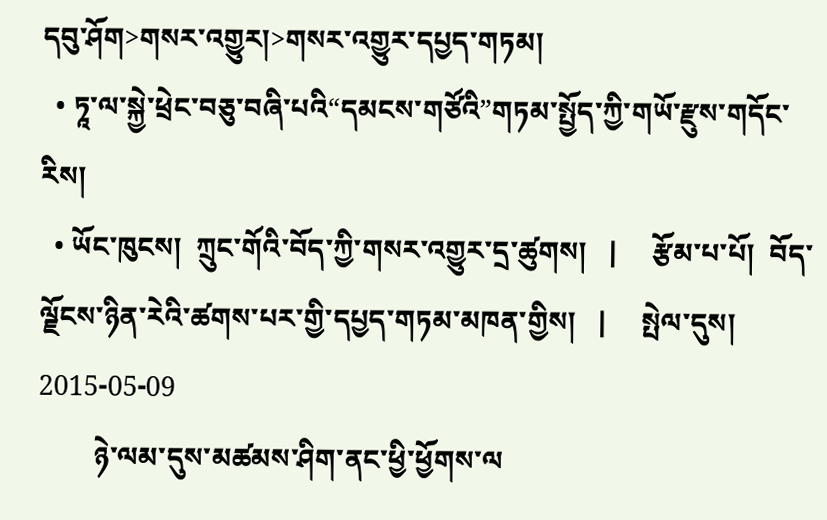དབུ་ཤོག>གསར་འགྱུར།>གསར་འགྱུར་དཔྱད་གཏམ།
  • ཏཱ་ལ་སྐྱེ་ཕྲེང་བཅུ་བཞི་པའི“དམངས་གཙོའི”གཏམ་སྤྱོད་ཀྱི་གཡོ་རྫུས་གདོང་རིས།
  • ཡོང་ཁུངས།  ཀྲུང་གོའི་བོད་ཀྱི་གསར་འགྱུར་དྲ་ཚུགས།   |     རྩོམ་པ་པོ།  བོད་ལྗོངས་ཉིན་རེའི་ཚགས་པར་གྱི་དཔྱད་གཏམ་མཁན་གྱིས།   |     སྤེལ་དུས།  2015-05-09
        ཉེ་ལམ་དུས་མཚམས་ཤིག་ནང་ཕྱི་ཕྱོགས་ལ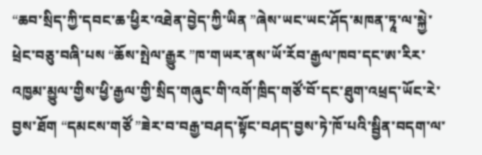“ཆབ་སྲིད་ཀྱི་དབང་ཆ་ཕྱིར་འཐེན་བྱེད་ཀྱི་ཡིན ”ཞེས་ཡང་ཡང་ཤོད་མཁན་ཏཱ་ལ་སྐྱེ་ཕྲེང་བཅུ་བཞི་པས “ཆོས་སྤེལ་རྒྱུར ”ཁ་གཡར་ནས་ཡོ་རོབ་རྒྱལ་ཁབ་དང་ཨ་རིར་འཁྱམ་མྱུལ་གྱིས་ཕྱི་རྒྱལ་གྱི་སྲིད་གཞུང་གི་འགོ་ཁྲིད་གཙོ་བོ་དང་ཐུག་འཕྲད་ཡོང་རེ་བྱས་ཐོག “དམངས་གཙོ ”ཟེར་བ་བརྒྱ་བཤད་སྟོང་བཤད་བྱས་ཏེ་ཁོ་པའི་སྦྱིན་བདག་ལ་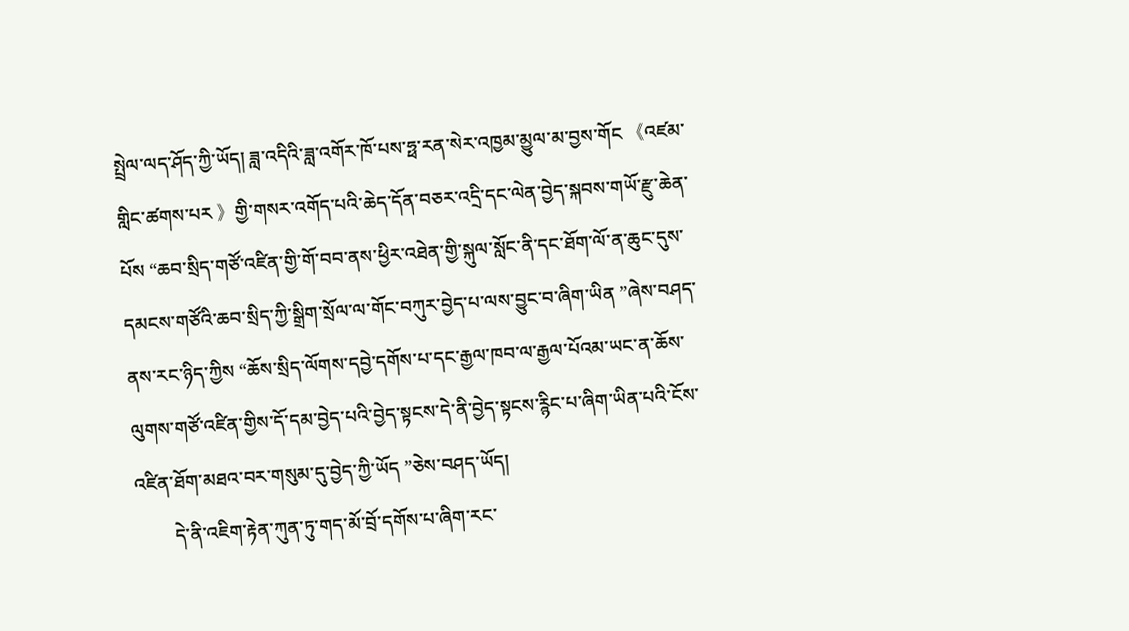སྤྲེལ་ལད་ཤོད་ཀྱི་ཡོད། ཟླ་འདིའི་ཟླ་འགོར་ཁོ་པས་ཧྥ་རན་སེར་འཁྱམ་མྱུལ་མ་བྱས་གོང 《འཛམ་གླིང་ཚགས་པར 》གྱི་གསར་འགོད་པའི་ཆེད་དོན་བཅར་འདྲི་དང་ལེན་བྱེད་སྐབས་གཡོ་རྫུ་ཆེན་པོས “ཆབ་སྲིད་གཙོ་འཛིན་གྱི་གོ་བབ་ནས་ཕྱིར་འཐེན་གྱི་སྐུལ་སློང་ནི་དང་ཐོག་ལོ་ན་ཆུང་དུས་དམངས་གཙོའི་ཆབ་སྲིད་ཀྱི་སྒྲིག་སྲོལ་ལ་གོང་བཀུར་བྱེད་པ་ལས་བྱུང་བ་ཞིག་ཡིན ”ཞེས་བཤད་ནས་རང་ཉིད་ཀྱིས “ཆོས་སྲིད་ལོགས་དབྱེ་དགོས་པ་དང་རྒྱལ་ཁབ་ལ་རྒྱལ་པོའམ་ཡང་ན་ཆོས་ལུགས་གཙོ་འཛིན་གྱིས་དོ་དམ་བྱེད་པའི་བྱེད་སྟངས་དེ་ནི་བྱེད་སྟངས་ཪྙིང་པ་ཞིག་ཡིན་པའི་ངོས་འཛིན་ཐོག་མཐའ་བར་གསུམ་དུ་བྱེད་ཀྱི་ཡོད ”ཅེས་བཤད་ཡོད།
        དེ་ནི་འཇིག་རྟེན་ཀུན་ཏུ་གད་མོ་བྲོ་དགོས་པ་ཞིག་རང་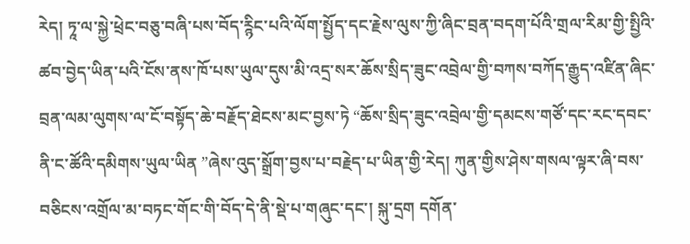རེད། ཏཱ་ལ་སྐྱེ་ཕྲེང་བཅུ་བཞི་པས་བོད་ཪྙིང་པའི་ལོག་སྤྱོད་དང་རྗེས་ལུས་ཀྱི་ཞིང་བྲན་བདག་པོའི་གྲལ་རིམ་གྱི་སྤྱིའི་ཚབ་བྱེད་ཡིན་པའི་ངོས་ནས་ཁོ་པས་ཡུལ་དུས་མི་འདྲ་སར་ཆོས་སྲིད་ཟུང་འབྲེལ་གྱི་བཀས་བཀོད་རྒྱུད་འཛིན་ཞིང་བྲན་ལམ་ལུགས་ལ་ངོ་བསྟོད་ཆེ་བརྗོད་ཐེངས་མང་བྱས་ཏེ “ཆོས་སྲིད་ཟུང་འབྲེལ་གྱི་དམངས་གཙོ་དང་རང་དབང་ནི་ང་ཚོའི་དམིགས་ཡུལ་ཡིན ”ཞེས་འུད་སྒྲོག་བྱས་པ་བརྗེད་པ་ཡིན་གྱི་རེད། ཀུན་གྱིས་ཤེས་གསལ་ལྟར་ཞི་བས་བཅིངས་འགྲོལ་མ་བཏང་གོང་གི་བོད་དེ་ནི་སྡེ་པ་གཞུང་དང་། སྐུ་དྲག དགོན་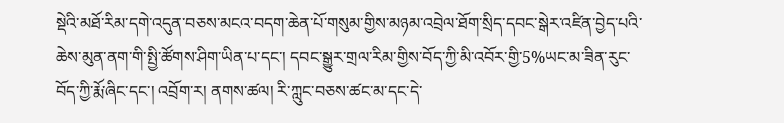སྡེའི་མཐོ་རིམ་དགེ་འདུན་བཅས་མངའ་བདག་ཆེན་པོ་གསུམ་གྱིས་མཉམ་འབྲེལ་ཐོག་སྲིད་དབང་སྒེར་འཛིན་བྱེད་པའི་ཆེས་མུན་ནག་གི་སྤྱི་ཚོགས་ཤིག་ཡིན་པ་དང་། དབང་སྒྱུར་གྲལ་རིམ་གྱིས་བོད་ཀྱི་མི་འབོར་གྱི་5%ཡང་མ་ཟིན་རུང་བོད་ཀྱི་རྨོ་ཞིང་དང་། འབྲོག་ར། ནགས་ཚལ། རི་ཀླུང་བཅས་ཚང་མ་དང་དེ་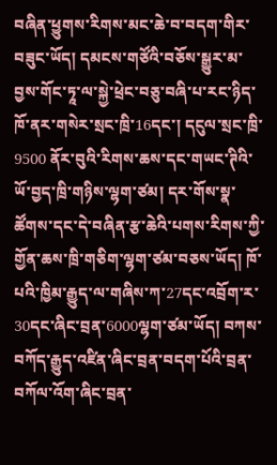བཞིན་ཕྱུགས་རིགས་མང་ཆེ་བ་བདག་གིར་བཟུང་ཡོད། དམངས་གཙོའི་བཅོས་སྒྱུར་མ་བྱས་གོང་ཏཱ་ལ་སྐྱེ་ཕྲེང་བཅུ་བཞི་པ་རང་ཉིད་ཁོ་ནར་གསེར་སྲང་ཁྲི་16དང་། དངུལ་སྲང་ཁྲི་9500 ནོར་བུའི་རིགས་ཆས་དང་གཡང་ཊིའི་ཡོ་བྱད་ཁྲི་གཉིས་ལྷག་ཙམ། དར་གོས་སྣ་ཚོགས་དང་དེ་བཞིན་རྩ་ཆེའི་པགས་རིགས་ཀྱི་གྱོན་ཆས་ཁྲི་གཅིག་ལྷག་ཙམ་བཅས་ཡོད། ཁོ་པའི་ཁྱིམ་རྒྱུད་ལ་གཞིས་ཀ་27དང་འབྲོག་ར་30དང་ཞིང་བྲན་6000ལྷག་ཙམ་ཡོད། བཀས་བཀོད་རྒྱུད་འཛིན་ཞིང་བྲན་བདག་པོའི་བྲན་བཀོལ་འོག་ཞིང་བྲན་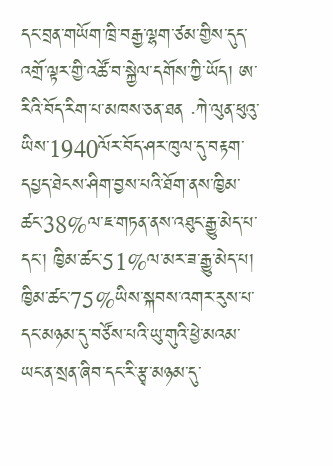དང་བྲན་གཡོག་ཁྲི་བརྒྱ་ལྷག་ཙམ་གྱིས་དུད་འགྲོ་ལྟར་གྱི་འཚོ་བ་སྐྱེལ་དགོས་ཀྱི་ཡོད། ཨ་རིའི་བོད་རིག་པ་མཁས་ཅན་ཐན ·ཀེ་ལུན་ཕུའུ་ཡིས་1940ལོར་བོད་ཤར་ཁུལ་དུ་བརྟག་དཔྱད་ཐེངས་ཤིག་བྱས་པའི་ཐོག་ནས་ཁྱིམ་ཚང་38%ལ་ཇ་གཏན་ནས་འཐུང་རྒྱུ་མེད་པ་དང་། ཁྱིམ་ཚང་51%ལ་མར་ཟ་རྒྱུ་མེད་པ། ཁྱིམ་ཚང་75%ཡིས་སྐབས་འགར་རུས་པ་དང་མཉམ་དུ་བཙོས་པའི་ཡུ་གུའི་ཕྱེ་མའམ་ཡང་ན་སྲན་ཞིབ་དང་རི་རྩྭ་མཉམ་དུ་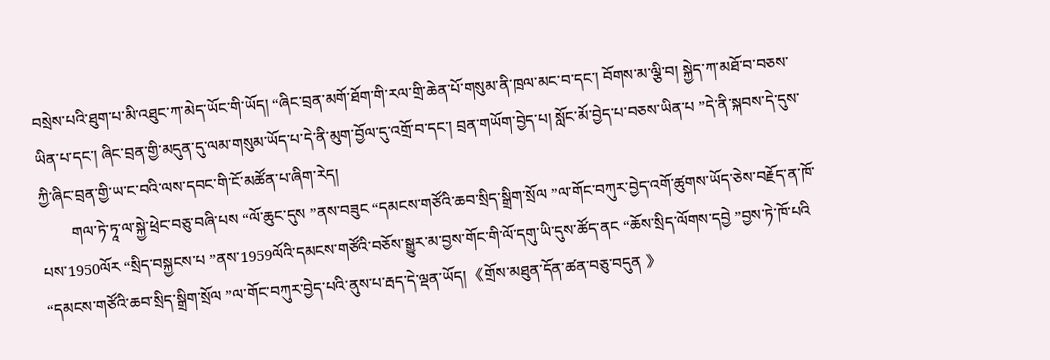བསྲེས་པའི་ཐུག་པ་མི་འཐུང་ཀ་མེད་ཡོང་གི་ཡོད། “ཞིང་བྲན་མགོ་ཐོག་གི་རལ་གྲི་ཆེན་པོ་གསུམ་ནི་ཁྲལ་མང་བ་དང་། བོགས་མ་ལྕི་བ། སྐྱེད་ཀ་མཐོ་བ་བཅས་ཡིན་པ་དང་། ཞིང་བྲན་གྱི་མདུན་དུ་ལམ་གསུམ་ཡོད་པ་དེ་ནི་མུག་བྱོལ་དུ་འགྲོ་བ་དང་། བྲན་གཡོག་བྱེད་པ། སློང་མོ་བྱེད་པ་བཅས་ཡིན་པ ”དེ་ནི་སྐབས་དེ་དུས་ཀྱི་ཞིང་བྲན་གྱི་ཡ་ང་བའི་ལས་དབང་གི་ངོ་མཚོན་པ་ཞིག་རེད།
        གལ་ཏེ་ཏཱ་ལ་སྐྱེ་ཕྲེང་བཅུ་བཞི་པས “ལོ་ཆུང་དུས ”ནས་བཟུང “དམངས་གཙོའི་ཆབ་སྲིད་སྒྲིག་སྲོལ ”ལ་གོང་བཀུར་བྱེད་འགོ་ཚུགས་ཡོད་ཅེས་བརྗོད་ན་ཁོ་པས་1950ལོར “སྲིད་བསྐྱངས་པ ”ནས་1959ལོའི་དམངས་གཙོའི་བཅོས་སྒྱུར་མ་བྱས་གོང་གི་ལོ་དགུ་ཡི་དུས་ཚོད་ནང “ཆོས་སྲིད་ལོགས་དབྱེ ”བྱས་ཏེ་ཁོ་པའི “དམངས་གཙོའི་ཆབ་སྲིད་སྒྲིག་སྲོལ ”ལ་གོང་བཀུར་བྱེད་པའི་ནུས་པ་རྦད་དེ་ལྡན་ཡོད། 《གྲོས་མཐུན་དོན་ཚན་བཅུ་བདུན 》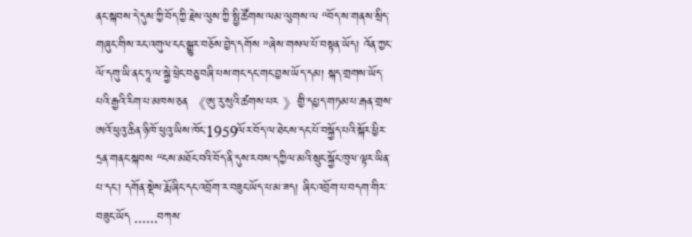ནང་སྐབས་དེ་དུས་ཀྱི་བོད་ཀྱི་རྗེས་ལུས་ཀྱི་སྤྱི་ཚོགས་ལམ་ལུགས་ལ “བོད་ས་གནས་སྲིད་གཞུང་གིས་རང་འགུལ་ངང་སྒྱུར་བཅོས་བྱེད་དགོས ”ཞེས་གསལ་པོ་བསྟན་ཡོད། འོན་ཀྱང་ལོ་དགུ་ཡི་ནང་ཏཱ་ལ་སྐྱེ་ཕྲེང་བཅུ་བཞི་པས་གང་དང་གང་བྱས་ཡོད་དམ། སྐད་གྲགས་ཡོད་པའི་རྒྱའི་རིག་པ་མཁས་ཅན 《ཨུ་རུ་སུའི་ཚགས་པར 》གྱི་དཔྱད་གཏམ་པ་རྒན་གྲས་ཨའོ་ཕུའུ་ཆིན་ཉི་ཁོ་ཕུའུ་ཡིས་ཁོང་1959ལོར་བོད་ལ་ཐེངས་དང་པོ་བསྐྱོད་པའི་སྐོར་ཕྱིར་དྲན་གནང་སྐབས “ངས་མཐོང་བའི་བོད་ནི་དུས་རབས་དཀྱིལ་མའི་སྲུང་སྐྱོང་ཁུལ་ལྟར་ཡིན་པ་དང་། དགོན་སྡེས་རྨོ་ཞིང་དང་འབྲོག་ར་བཟུང་ཡོད་པ་མ་ཟད། ཞིང་འབྲོག་པ་བདག་གིར་བཟུང་ཡོད ......བཀས་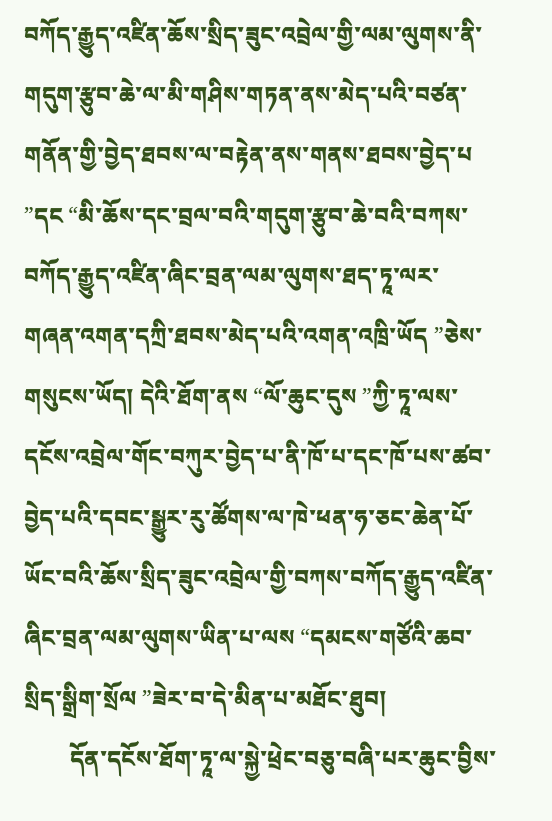བཀོད་རྒྱུད་འཛིན་ཆོས་སྲིད་ཟུང་འབྲེལ་གྱི་ལམ་ལུགས་ནི་གདུག་རྩུབ་ཆེ་ལ་མི་གཤིས་གཏན་ནས་མེད་པའི་བཙན་གནོན་གྱི་བྱེད་ཐབས་ལ་བརྟེན་ནས་གནས་ཐབས་བྱེད་པ ”དང “མི་ཆོས་དང་བྲལ་བའི་གདུག་རྩུབ་ཆེ་བའི་བཀས་བཀོད་རྒྱུད་འཛིན་ཞིང་བྲན་ལམ་ལུགས་ཐད་ཏཱ་ལར་གཞན་འགན་དཀྲི་ཐབས་མེད་པའི་འགན་འཁྲི་ཡོད ”ཅེས་གསུངས་ཡོད། དེའི་ཐོག་ནས “ལོ་ཆུང་དུས ”ཀྱི་ཏཱ་ལས་དངོས་འབྲེལ་གོང་བཀུར་བྱེད་པ་ནི་ཁོ་པ་དང་ཁོ་པས་ཚབ་བྱེད་པའི་དབང་སྒྱུར་རུ་ཚོགས་ལ་ཁེ་ཕན་ཧ་ཅང་ཆེན་པོ་ཡོང་བའི་ཆོས་སྲིད་ཟུང་འབྲེལ་གྱི་བཀས་བཀོད་རྒྱུད་འཛིན་ཞིང་བྲན་ལམ་ལུགས་ཡིན་པ་ལས “དམངས་གཙོའི་ཆབ་སྲིད་སྒྲིག་སྲོལ ”ཟེར་བ་དེ་མིན་པ་མཐོང་ཐུབ།
        དོན་དངོས་ཐོག་ཏཱ་ལ་སྐྱེ་ཕྲེང་བཅུ་བཞི་པར་ཆུང་བྱིས་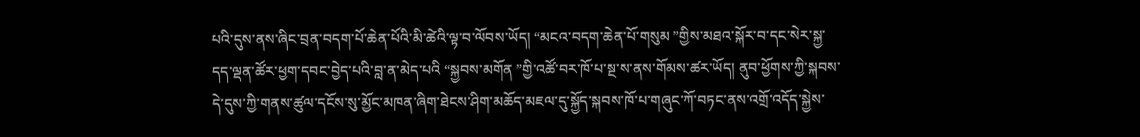པའི་དུས་ནས་ཞིང་བྲན་བདག་པོ་ཆེན་པོའི་མི་ཚེའི་ལྟ་བ་ལོབས་ཡོད། “མངའ་བདག་ཆེན་པོ་གསུམ ”གྱིས་མཐའ་སྐོར་བ་དང་སེར་སྐྱ་དད་ལྡན་ཚོར་ཕྱག་དབང་བྱེད་པའི་བླ་ན་མེད་པའི “སྐྱབས་མགོན ”གྱི་འཚོ་བར་ཁོ་པ་སྔ་ས་ནས་གོམས་ཚར་ཡོད། ནུབ་ཕྱོགས་ཀྱི་སྐབས་དེ་དུས་ཀྱི་གནས་ཚུལ་དངོས་སུ་མྱོང་མཁན་ཞིག་ཐེངས་ཤིག་མཆོད་མཇལ་དུ་སྐྱོད་སྐབས་ཁོ་པ་གཞུང་ཀོ་བཏང་ནས་འགྲོ་འདོད་སྐྱེས་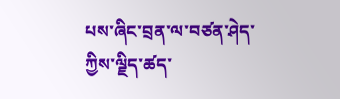པས་ཞིང་བྲན་ལ་བཙན་ཤེད་ཀྱིས་ལྗིད་ཚད་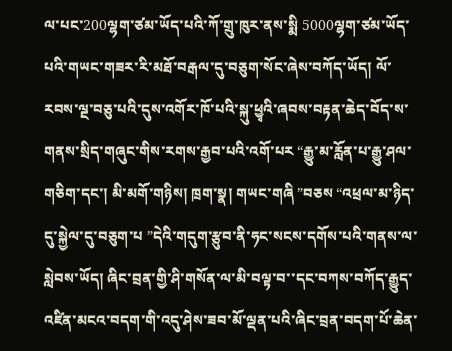ལ་པང་200ལྷག་ཙམ་ཡོད་པའི་ཀོ་གྲུ་ཁུར་ནས་སྨི 5000ལྷག་ཙམ་ཡོད་པའི་གཡང་གཟར་རི་མཐོ་བརྒལ་དུ་བཅུག་སོང་ཞེས་བཀོད་ཡོད། ལོ་རབས་ལྔ་བཅུ་པའི་དུས་འགོར་ཁོ་པའི་སྐུ་ཕྱྭའི་ཞབས་བརྟན་ཆེད་བོད་ས་གནས་སྲིད་གཞུང་གིས་རགས་རྒྱབ་པའི་འགོ་པར “རྒྱུ་མ་རློན་པ་རྒྱུ་ཤལ་གཅིག་དང་། མི་མགོ་གཉིས། ཁྲག་སྣ། གཡང་གཞི ”བཅས “འཕྲལ་མ་ཉིད་དུ་སྐྱེལ་དུ་བཅུག་པ ”དེའི་གདུག་རྩུབ་ནི་ཧང་སངས་དགོས་པའི་གནས་ལ་སླེབས་ཡོད། ཞིང་བྲན་གྱི་ཤི་གསོན་ལ་མི་བལྟ་བ་་དང་བཀས་བཀོད་རྒྱུད་འཛིན་མངའ་བདག་གི་འདུ་ཤེས་ཟབ་མོ་ལྡན་པའི་ཞིང་བྲན་བདག་པོ་ཆེན་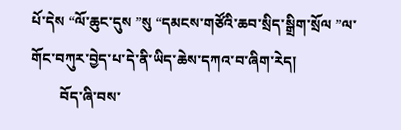པོ་དེས “ལོ་ཆུང་དུས ”སུ “དམངས་གཙོའི་ཆབ་སྲིད་སྒྲིག་སྲོལ ”ལ་གོང་བཀུར་བྱེད་པ་དེ་ནི་ཡིད་ཆེས་དཀའ་བ་ཞིག་རེད།
        བོད་ཞི་བས་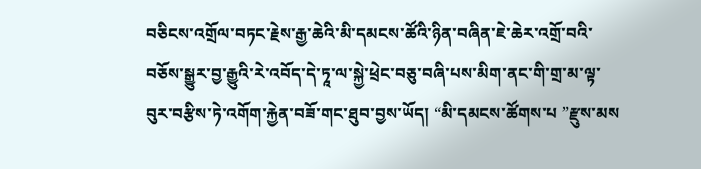བཅིངས་འགྲོལ་བཏང་རྗེས་རྒྱ་ཆེའི་མི་དམངས་ཚོའི་ཉིན་བཞིན་ཇེ་ཆེར་འགྲོ་བའི་བཅོས་སྒྱུར་བྱ་རྒྱུའི་རེ་འབོད་དེ་ཏཱ་ལ་སྐྱེ་ཕྲེང་བཅུ་བཞི་པས་མིག་ནང་གི་གྲ་མ་ལྟ་བུར་བརྩིས་ཏེ་འགོག་རྐྱེན་བཟོ་གང་ཐུབ་བྱས་ཡོད། “མི་དམངས་ཚོགས་པ ”རྫུས་མས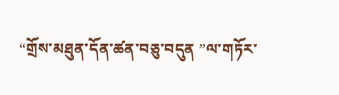“གྲོས་མཐུན་དོན་ཚན་བཅུ་བདུན ”ལ་གཏོར་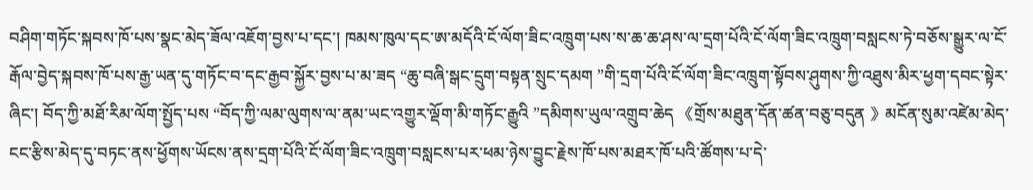བཤིག་གཏོང་སྐབས་ཁོ་པས་སྣང་མེད་ཟོལ་འཇོག་བྱས་པ་དང་། ཁམས་ཁུལ་དང་ཨ་མདོའི་ངོ་ལོག་ཟིང་འཁྲུག་པས་ས་ཆ་ཆ་ཤས་ལ་དྲག་པོའི་ངོ་ལོག་ཟིང་འཁྲུག་བསླངས་ཏེ་བཅོས་སྒྱུར་ལ་ངོ་རྒོལ་བྱེད་སྐབས་ཁོ་པས་རྒྱ་ཡན་དུ་གཏོང་བ་དང་རྒྱབ་སྐྱོར་བྱས་པ་མ་ཟད “ཆུ་བཞི་སྒང་དྲུག་བསྟན་སྲུང་དམག ”གི་དྲག་པོའི་ངོ་ལོག་ཟིང་འཁྲུག་སྟོབས་ཤུགས་ཀྱི་འཐུས་མིར་ཕྱག་དབང་སྟེར་ཞིང་། བོད་ཀྱི་མཐོ་རིམ་ལོག་སྤྱོད་པས “བོད་ཀྱི་ལམ་ལུགས་ལ་ནམ་ཡང་འགྱུར་ལྡོག་མི་གཏོང་རྒྱུའི ”དམིགས་ཡུལ་འགྲུབ་ཆེད 《གྲོས་མཐུན་དོན་ཚན་བཅུ་བདུན 》མངོན་སུམ་འཛེམ་མེད་ངང་རྩིས་མེད་དུ་བཏང་ནས་ཕྱོགས་ཡོངས་ནས་དྲག་པོའི་ངོ་ལོག་ཟིང་འཁྲུག་བསླངས་པར་ཕམ་ཉེས་བྱུང་རྗེས་ཁོ་པས་མཐར་ཁོ་པའི་ཚོགས་པ་དེ་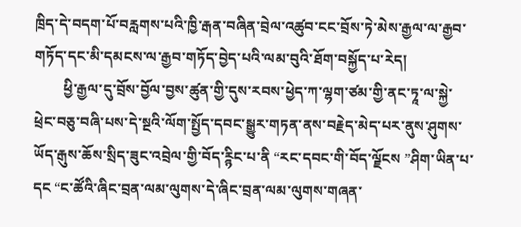ཁྲིད་དེ་བདག་པོ་བརླགས་པའི་ཁྱི་རྒན་བཞིན་བྲེལ་འཚུབ་ངང་བྲོས་ཏེ་མེས་རྒྱལ་ལ་རྒྱབ་གཏོད་དང་མི་དམངས་ལ་རྒྱབ་གཏོད་བྱེད་པའི་ལམ་བུའི་ཐོག་བསྐྱོད་པ་རེད།
        ཕྱི་རྒྱལ་དུ་བྲོས་བྱོལ་བྱས་ཚུན་གྱི་དུས་རབས་ཕྱེད་ཀ་ལྷག་ཙམ་གྱི་ནང་ཏཱ་ལ་སྐྱེ་ཕྲེང་བཅུ་བཞི་པས་དེ་སྔའི་ལོག་སྤྱོད་དབང་སྒྱུར་གཏན་ནས་བརྗེད་མེད་པར་ནུས་ཤུགས་ཡོད་རྒུས་ཆོས་སྲིད་ཟུང་འབྲེལ་གྱི་བོད་ཪྙིང་པ་ནི “རང་དབང་གི་བོད་ལྗོངས ”ཤིག་ཡིན་པ་དང “ང་ཚོའི་ཞིང་བྲན་ལམ་ལུགས་དེ་ཞིང་བྲན་ལམ་ལུགས་གཞན་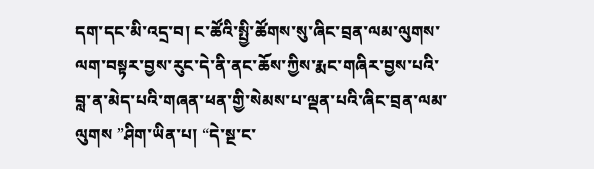དག་དང་མི་འདྲ་བ། ང་ཚོའི་སྤྱི་ཚོགས་སུ་ཞིང་བྲན་ལམ་ལུགས་ལག་བསྟར་བྱས་རུང་དེ་ནི་ནང་ཆོས་ཀྱིས་རྨང་གཞིར་བྱས་པའི་བླ་ན་མེད་པའི་གཞན་ཕན་གྱི་སེམས་པ་ལྡན་པའི་ཞིང་བྲན་ལམ་ལུགས ”ཤིག་ཡིན་པ། “དེ་སྔ་ང་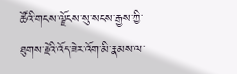ཚོའི་གངས་ལྗོངས་སུ་སངས་རྒྱས་ཀྱི་ཐུགས་རྗེའི་འོད་ཟེར་འོག་མི་རྣམས་ལ་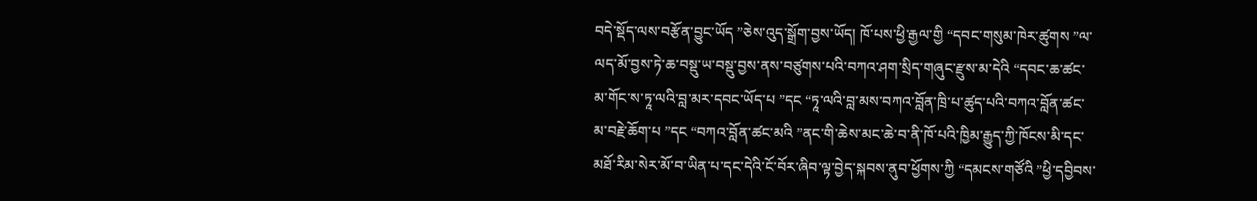བདེ་སྡོད་ལས་བརྩོན་བྱུང་ཡོད ”ཅེས་འུད་སྒྲོག་བྱས་ཡོད། ཁོ་པས་ཕྱི་རྒྱལ་གྱི “དབང་གསུམ་ཁེར་ཚུགས ”ལ་ལད་མོ་བྱས་ཏེ་ཆ་བསྡུ་ཡ་བསྡུ་བྱས་ནས་བཙུགས་པའི་བཀའ་ཤག་སྲིད་གཞུང་རྫུས་མ་དེའི “དབང་ཆ་ཚང་མ་གོང་ས་ཏཱ་ལའི་བླ་མར་དབང་ཡོད་པ ”དང “ཏཱ་ལའི་བླ་མས་བཀའ་བློན་ཁྲི་པ་ཚུད་པའི་བཀའ་བློན་ཚང་མ་བརྗེ་ཆོག་པ ”དང “བཀའ་བློན་ཚང་མའི ”ནང་གི་ཆེས་མང་ཆེ་བ་ནི་ཁོ་པའི་ཁྱིམ་རྒྱུད་ཀྱི་ཁོངས་མི་དང་མཐོ་རིམ་སེར་མོ་བ་ཡིན་པ་དང་དེའི་ངོ་བོར་ཞིབ་ལྟ་བྱེད་སྐབས་ནུབ་ཕྱོགས་ཀྱི “དམངས་གཙོའི ”ཕྱི་དབྱིབས་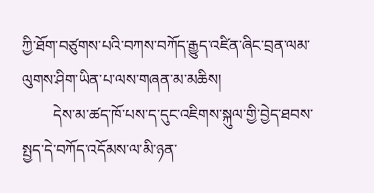ཀྱི་ཐོག་བཙུགས་པའི་བཀས་བཀོད་རྒྱུད་འཛིན་ཞིང་བྲན་ལམ་ལུགས་ཤིག་ཡིན་པ་ལས་གཞན་མ་མཆིས།
        དེས་མ་ཚད་ཁོ་པས་ད་དུང་འཇིགས་སྐུལ་གྱི་བྱེད་ཐབས་སྤྱད་དེ་བཀོད་འདོམས་ལ་མི་ཉན་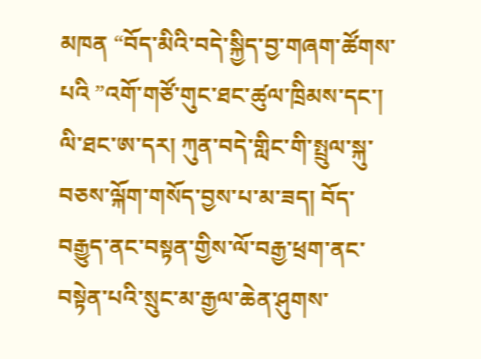མཁན “བོད་མིའི་བདེ་སྐྱིད་བྱ་གཞག་ཚོགས་པའི ”འགོ་གཙོ་གུང་ཐང་ཚུལ་ཁྲིམས་དང་། ལི་ཐང་ཨ་དར། ཀུན་བདེ་གླིང་གི་སྤྲུལ་སྐུ་བཅས་ལྐོག་གསོད་བྱས་པ་མ་ཟད། བོད་བརྒྱུད་ནང་བསྟན་གྱིས་ལོ་བརྒྱ་ཕྲག་ནང་བསྟེན་པའི་སྲུང་མ་རྒྱལ་ཆེན་ཤུགས་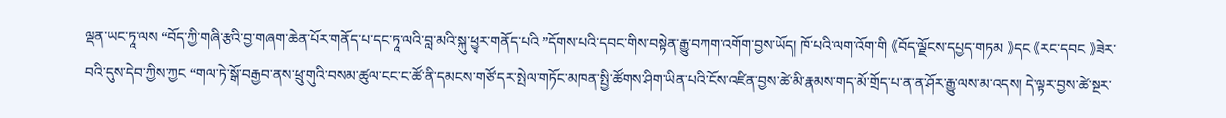ལྡན་ཡང་ཏཱ་ལས “བོད་ཀྱི་གཞི་རྩའི་བྱ་གཞག་ཆེན་པོར་གནོད་པ་དང་ཏཱ་ལའི་བླ་མའི་སྐུ་ཕྱྭར་གནོད་པའི ”དོགས་པའི་དབང་གིས་བསྟེན་རྒྱུ་བཀག་འགོག་བྱས་ཡོད། ཁོ་པའི་ལག་འོག་གི 《བོད་ལྗོངས་དཔྱད་གཏམ 》དང 《རང་དབང 》ཟེར་བའི་དུས་དེབ་ཀྱིས་ཀྱང “གལ་ཏེ་སྒོ་བརྒྱབ་ནས་ཕྲུ་གུའི་བསམ་ཚུལ་ངང་ང་ཚོ་ནི་དམངས་གཙོ་དར་སྤེལ་གཏོང་མཁན་སྤྱི་ཚོགས་ཤིག་ཡིན་པའི་ངོས་འཛིན་བྱས་ཚེ་མི་རྣམས་གད་མོ་གྲོད་པ་ན་ན་ཤོར་རྒྱུ་ལས་མ་འདས། དེ་ལྟར་བྱས་ཚེ་སྔར་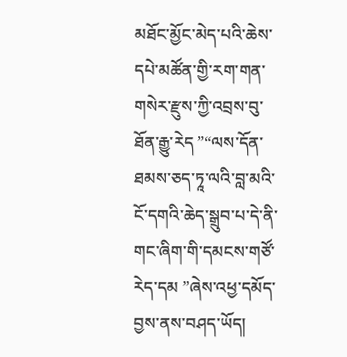མཐོང་མྱོང་མེད་པའི་ཆེས་དཔེ་མཚོན་གྱི་རག་གན་གསེར་རྫུས་ཀྱི་འབྲས་བུ་ཐོན་རྒྱུ་རེད ”“ལས་དོན་ཐམས་ཅད་ཏཱ་ལའི་བླ་མའི་ངོ་དགའི་ཆེད་སྒྲུབ་པ་དེ་ནི་གང་ཞིག་གི་དམངས་གཙོ་རེད་དམ ”ཞེས་འཕྱ་དམོད་བྱས་ནས་བཤད་ཡོད།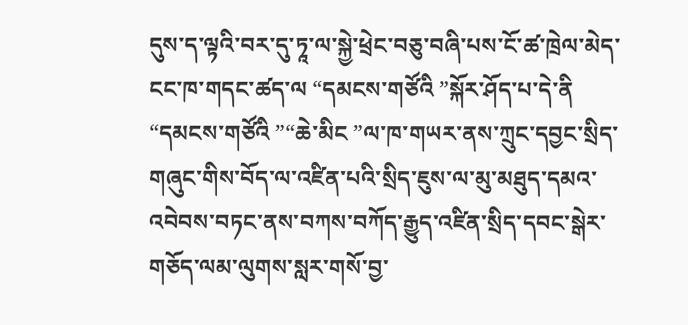དུས་ད་ལྟའི་བར་དུ་ཏཱ་ལ་སྐྱེ་ཕྲེང་བཅུ་བཞི་པས་ངོ་ཚ་ཁྲེལ་མེད་ངང་ཁ་གདང་ཚད་ལ “དམངས་གཙོའི ”སྐོར་ཤོད་པ་དེ་ནི “དམངས་གཙོའི ”“ཆེ་མིང ”ལ་ཁ་གཡར་ནས་ཀྲུང་དབྱང་སྲིད་གཞུང་གིས་བོད་ལ་འཛིན་པའི་སྲིད་ཇུས་ལ་མུ་མཐུད་དམའ་འབེབས་བཏང་ནས་བཀས་བཀོད་རྒྱུད་འཛིན་སྲིད་དབང་སྒེར་གཅོད་ལམ་ལུགས་སླར་གསོ་བྱ་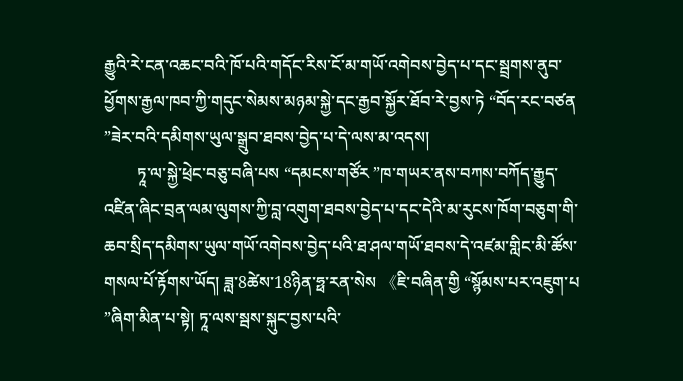རྒྱུའི་རེ་ངན་འཆང་བའི་ཁོ་པའི་གདོང་རིས་ངོ་མ་གཡོ་འགེབས་བྱེད་པ་དང་སྦྲགས་ནུབ་ཕྱོགས་རྒྱལ་ཁབ་ཀྱི་གདུང་སེམས་མཉམ་སྐྱེ་དང་རྒྱབ་སྐྱོར་ཐོབ་རེ་བྱས་ཏེ “བོད་རང་བཙན ”ཟེར་བའི་དམིགས་ཡུལ་སྒྲུབ་ཐབས་བྱེད་པ་དེ་ལས་མ་འདས།
        ཏཱ་ལ་སྐྱེ་ཕྲེང་བཅུ་བཞི་པས “དམངས་གཙོར ”ཁ་གཡར་ནས་བཀས་བཀོད་རྒྱུད་འཛིན་ཞིང་བྲན་ལམ་ལུགས་ཀྱི་བླ་འགུག་ཐབས་བྱེད་པ་དང་དེའི་མ་རུངས་ཁོག་བཅུག་གི་ཆབ་སྲིད་དམིགས་ཡུལ་གཡོ་འགེབས་བྱེད་པའི་ཐ་ཤལ་གཡོ་ཐབས་དེ་འཛམ་གླིང་མི་ཚོས་གསལ་པོ་རྟོགས་ཡོད། ཟླ་8ཚེས་18ཉིན་ཧྥ་རན་སེས 《ཇི་བཞིན་གྱི “སྙོམས་པར་འཇུག་པ ”ཞིག་མིན་པ་སྟེ། ཏཱ་ལས་སྦས་སྐུང་བྱས་པའི་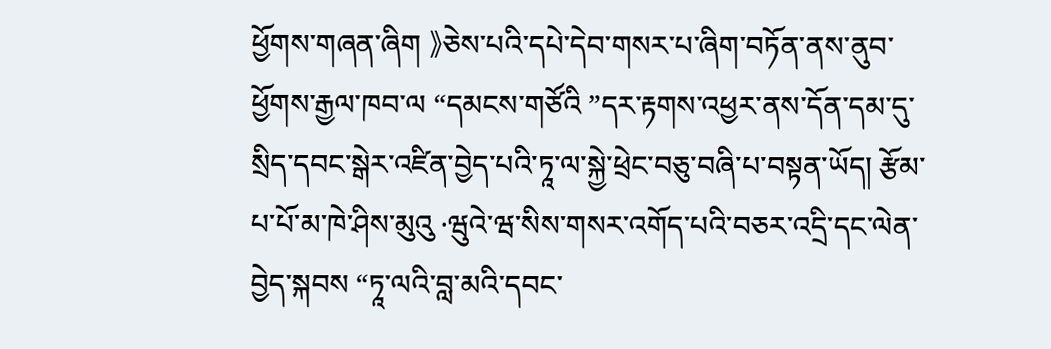ཕྱོགས་གཞན་ཞིག 》ཅེས་པའི་དཔེ་དེབ་གསར་པ་ཞིག་བཏོན་ནས་ནུབ་ཕྱོགས་རྒྱལ་ཁབ་ལ “དམངས་གཙོའི ”དར་རྟགས་འཕྱར་ནས་དོན་དམ་དུ་སྲིད་དབང་སྒེར་འཛིན་བྱེད་པའི་ཏཱ་ལ་སྐྱེ་ཕྲེང་བཅུ་བཞི་པ་བསྟན་ཡོད། རྩོམ་པ་པོ་མ་ཁེ་ཤིས་མུའུ ·ཝུའེ་ཝ་སིས་གསར་འགོད་པའི་བཅར་འདྲི་དང་ལེན་བྱེད་སྐབས “ཏཱ་ལའི་བླ་མའི་དབང་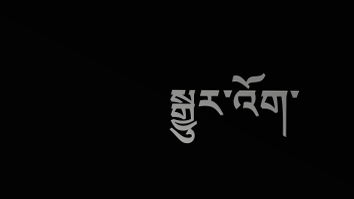སྒྱུར་འོག་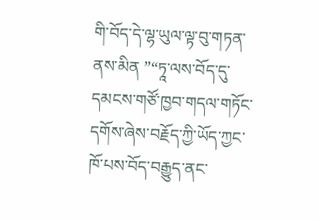གི་བོད་དེ་ལྷ་ཡུལ་ལྟ་བུ་གཏན་ནས་མིན ”“ཏཱ་ལས་བོད་དུ་དམངས་གཙོ་ཁྱབ་གདལ་གཏོང་དགོས་ཞེས་བརྗོད་ཀྱི་ཡོད་ཀྱང་ཁོ་པས་བོད་བརྒྱུད་ནང་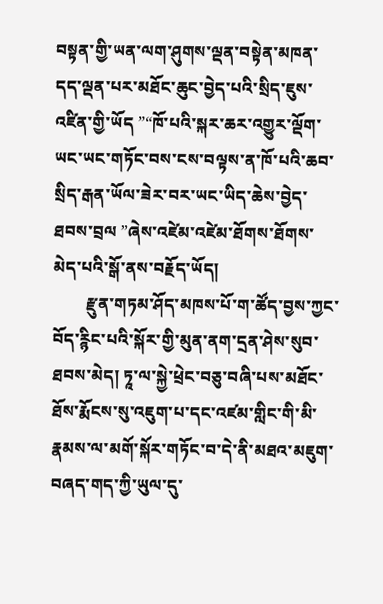བསྟན་གྱི་ཡན་ལག་ཤུགས་ལྡན་བསྟེན་མཁན་དད་ལྡན་པར་མཐོང་ཆུང་བྱེད་པའི་སྲིད་ཇུས་འཛིན་གྱི་ཡོད ”“ཁོ་པའི་སྐར་ཆར་འགྱུར་ལྡོག་ཡང་ཡང་གཏོང་བས་ངས་བལྟས་ན་ཁོ་པའི་ཆབ་སྲིད་རྒན་ཡོལ་ཟེར་བར་ཡང་ཡིད་ཆེས་བྱེད་ཐབས་བྲལ ”ཞེས་འཛེམ་འཛེམ་ཐོགས་ཐོགས་མེད་པའི་སྒོ་ནས་བརྗོད་ཡོད།
        རྫུན་གཏམ་ཤོད་མཁས་པོ་ག་ཚོད་བྱས་ཀྱང་བོད་ཪྙིང་པའི་སྐོར་གྱི་མུན་ནག་དྲན་ཤེས་སུབ་ཐབས་མེད། ཏཱ་ལ་སྐྱེ་ཕྲེང་བཅུ་བཞི་པས་མཐོང་ཐོས་རྨོངས་སུ་འཇུག་པ་དང་འཛམ་གླིང་གི་མི་རྣམས་ལ་མགོ་སྐོར་གཏོང་བ་དེ་ནི་མཐའ་མཇུག་བཞད་གད་ཀྱི་ཡུལ་དུ་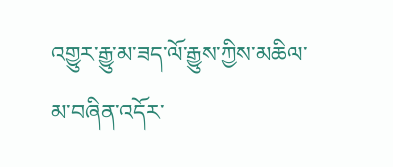འགྱུར་རྒྱུ་མ་ཟད་ལོ་རྒྱུས་ཀྱིས་མཆིལ་མ་བཞིན་འདོར་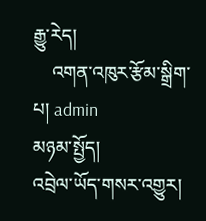རྒྱུ་རེད།
    འགན་འཁུར་རྩོམ་སྒྲིག་པ། admin
མཉམ་སྤྱོད།
འབྲེལ་ཡོད་གསར་འགྱུར།